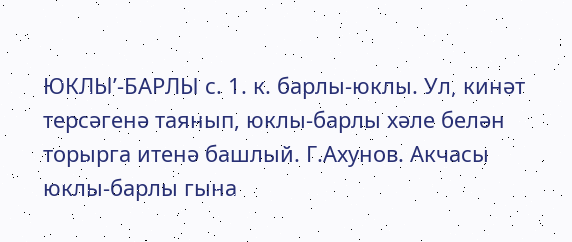ЮКЛЫ’-БАРЛЫ с. 1. к. барлы-юклы. Ул, кинәт терсәгенә таянып, юклы-барлы хәле белән торырга итенә башлый. Г.Ахунов. Акчасы юклы-барлы гына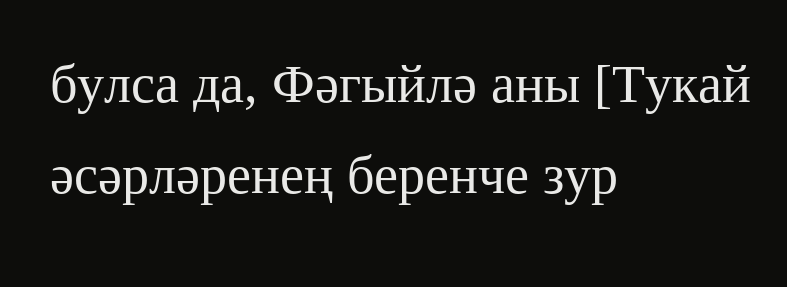булса да, Фәгыйлә аны [Тукай әсәрләренең беренче зур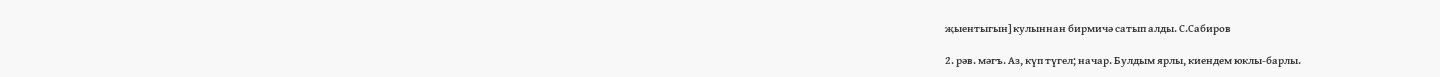җыентыгын] кулыннан бирмичә сатып алды. С.Сабиров

2. рәв. мәгъ. Аз, күп түгел; начар. Булдым ярлы, киендем юклы-барлы.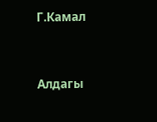Г.Камал



Алдагы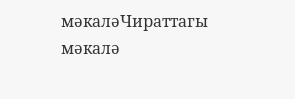мәкаләЧираттагы мәкалә